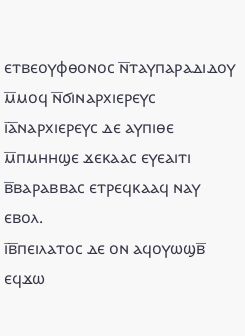ⲉⲧⲃⲉⲟⲩⲫⲑⲟⲛⲟⲥ ⲛ̅ⲧⲁⲩⲡⲁⲣⲁⲇⲓⲇⲟⲩ ⲙ̅ⲙⲟϥ ⲛ̅ϭⲓⲛⲁⲣⲭⲓⲉⲣⲉⲩⲥ
ⲓ̅ⲁ̅ⲛⲁⲣⲭⲓⲉⲣⲉⲩⲥ ⲇⲉ ⲁⲩⲡⲓⲑⲉ ⲙ̅ⲡⲙⲏⲏϣⲉ ϫⲉⲕⲁⲁⲥ ⲉⲩⲉⲁⲓⲧⲓ ⲃ̅ⲃⲁⲣⲁⲃⲃⲁⲥ ⲉⲧⲣⲉϥⲕⲁⲁϥ ⲛⲁⲩ ⲉⲃⲟⲗ.
ⲓ̅ⲃ̅ⲡⲉⲓⲗⲁⲧⲟⲥ ⲇⲉ ⲟⲛ ⲁϥⲟⲩⲱϣⲃ̅ ⲉϥϫⲱ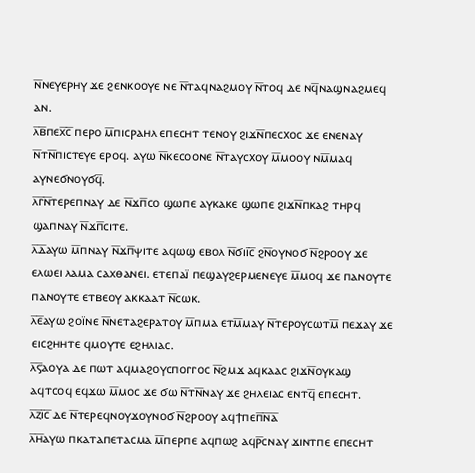ⲛ̅ⲛⲉⲩⲉⲣⲏⲩ ϫⲉ ϩⲉⲛⲕⲟⲟⲩⲉ ⲛⲉ ⲛ̅ⲧⲁϥⲛⲁϩⲙⲟⲩ ⲛ̅ⲧⲟϥ ⲇⲉ ⲛϥ̅ⲛⲁϣⲛⲁϩⲙⲉϥ ⲁⲛ.
ⲗ̅ⲃ̅ⲡⲉⲭ̅ⲥ̅ ⲡⲉⲣⲟ ⲙ̅ⲡⲓⲥⲣⲁⲏⲗ ⲉⲡⲉⲥⲏⲧ ⲧⲉⲛⲟⲩ ϩⲓϫⲛ̅ⲡⲉⲥxⲟⲥ ϫⲉ ⲉⲛⲉⲛⲁⲩ ⲛ̅ⲧⲛ̅ⲡⲓⲥⲧⲉⲩⲉ ⲉⲣⲟϥ. ⲁⲩⲱ ⲛ̅ⲕⲉⲥⲟⲟⲛⲉ ⲛ̅ⲧⲁⲩⲥxⲟⲩ ⲙ̅ⲙⲟⲟⲩ ⲛⲙ̅ⲙⲁϥ ⲁⲩⲛⲉϭⲛⲟⲩϭϥ̅.
ⲗ̅ⲅ̅ⲛ̅ⲧⲉⲣⲉⲡⲛⲁⲩ ⲇⲉ ⲛ̅ϫⲡ̅ⲥⲟ ϣⲱⲡⲉ ⲁⲩⲕⲁⲕⲉ ϣⲱⲡⲉ ϩⲓϫⲛ̅ⲡⲕⲁϩ ⲧⲏⲣϥ ϣⲁⲡⲛⲁⲩ ⲛ̅ϫⲡ̅ⲥⲓⲧⲉ.
ⲗ̅ⲇ̅ⲁⲩⲱ ⲙ̅ⲡⲛⲁⲩ ⲛ̅ϫⲡ̅ⲯⲓⲧⲉ ⲁϥⲱϣ ⲉⲃⲟⲗ ⲛ̅ϭⲓⲓ̅ⲥ̅ ϩⲛ̅ⲟⲩⲛⲟϭ ⲛ̅ϩⲣⲟⲟⲩ ϫⲉ ⲉⲗⲱⲉⲓ ⲗⲁⲙⲁ ⲥⲁⲭⲑⲁⲛⲉⲓ. ⲉⲧⲉⲡⲁⲓ̈ ⲡⲉϣⲁⲩϩⲉⲣⲙⲉⲛⲉⲩⲉ ⲙ̅ⲙⲟϥ ϫⲉ ⲡⲁⲛⲟⲩⲧⲉ ⲡⲁⲛⲟⲩⲧⲉ ⲉⲧⲃⲉⲟⲩ ⲁⲕⲕⲁⲁⲧ ⲛ̅ⲥⲱⲕ.
ⲗ̅ⲉ̅ⲁⲩⲱ ϩⲟⲓ̈ⲛⲉ ⲛ̅ⲛⲉⲧⲁϩⲉⲣⲁⲧⲟⲩ ⲙ̅ⲡⲙⲁ ⲉⲧⲙ̅ⲙⲁⲩ ⲛ̅ⲧⲉⲣⲟⲩⲥⲱⲧⲙ̅ ⲡⲉϫⲁⲩ ϫⲉ ⲉⲓⲥϩⲏⲏⲧⲉ ϥⲙⲟⲩⲧⲉ ⲉϩⲏⲗⲓⲁⲥ.
ⲗ̅ⲋ̅ⲁⲟⲩⲁ ⲇⲉ ⲡⲱⲧ ⲁϥⲙⲁϩⲟⲩⲥⲡⲟⲅⲅⲟⲥ ⲛ̅ϩⲙϫ ⲁϥⲕⲁⲁⲥ ϩⲓϫⲛ̅ⲟⲩⲕⲁϣ ⲁϥⲧⲥⲟϥ ⲉϥϫⲱ ⲙ̅ⲙⲟⲥ ϫⲉ ϭⲱ ⲛ̅ⲧⲛ̅ⲛⲁⲩ ϫⲉ ϩⲏⲗⲉⲓⲁⲥ ⲉⲛⲧϥ̅ ⲉⲡⲉⲥⲏⲧ.
ⲗ̅ⲍ̅ⲓ̅ⲥ̅ ⲇⲉ ⲛ̅ⲧⲉⲣⲉϥⲛⲟⲩϫⲟⲩⲛⲟϭ ⲛ̅ϩⲣⲟⲟⲩ ⲁϥϯⲡⲉⲡ̅ⲛ̅ⲁ̅
ⲗ̅ⲏ̅ⲁⲩⲱ ⲡⲕⲁⲧⲁⲡⲉⲧⲁⲥⲙⲁ ⲙ̅ⲡⲉⲣⲡⲉ ⲁϥⲡⲱϩ ⲁϥⲣ̅ⲥⲛⲁⲩ ϫⲓⲛⲧⲡⲉ ⲉⲡⲉⲥⲏⲧ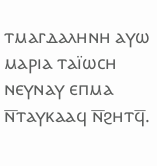ⲧⲙⲁⲅⲇⲁⲗⲏⲛⲏ ⲁⲩⲱ ⲙⲁⲣⲓⲁ ⲧⲁⲓ̈ⲱⲥⲏ ⲛⲉⲩⲛⲁⲩ ⲉⲡⲙⲁ ⲛ̅ⲧⲁⲩⲕⲁⲁϥ ⲛ̅ϩⲏⲧϥ̅.